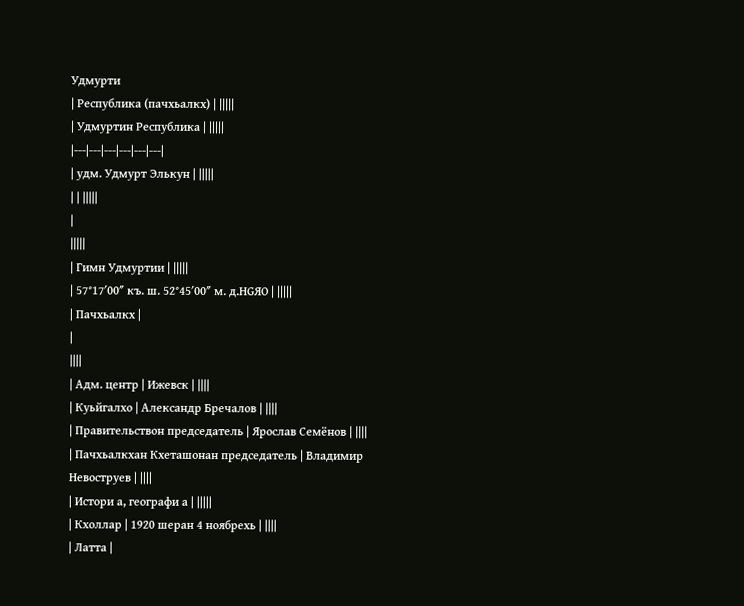Удмурти
| Республика (пачхьалкх) | |||||
| Удмуртин Республика | |||||
|---|---|---|---|---|---|
| удм. Удмурт Элькун | |||||
| | |||||
|
|||||
| Гимн Удмуртии | |||||
| 57°17′00″ къ. ш. 52°45′00″ м. д.HGЯO | |||||
| Пачхьалкх |
|
||||
| Адм. центр | Ижевск | ||||
| Куьйгалхо | Александр Бречалов | ||||
| Правительствон председатель | Ярослав Семёнов | ||||
| Пачхьалкхан Кхеташонан председатель | Владимир Невоструев | ||||
| Истори а, географи а | |||||
| Кхоллар | 1920 шеран 4 ноябрехь | ||||
| Латта |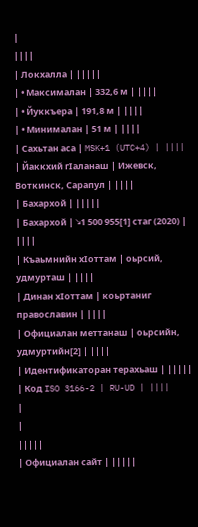|
||||
| Локхалла | |||||
| • Максималан | 332,6 м | ||||
| • Йуккъера | 191,8 м | ||||
| • Минималан | 51 м | ||||
| Сахьтан аса | MSK+1 (UTC+4) | ||||
| Йаккхий гӀаланаш | Ижевск, Воткинск, Сарапул | ||||
| Бахархой | |||||
| Бахархой | ↘1 500 955[1] стаг (2020) | ||||
| Къаьмнийн хӀоттам | оьрсий, удмурташ | ||||
| Динан хӀоттам | коьртаниг православин | ||||
| Официалан меттанаш | оьрсийн, удмуртийн[2] | ||||
| Идентификаторан терахьаш | |||||
| Код ISO 3166-2 | RU-UD | ||||
|
|
|||||
| Официалан сайт | |||||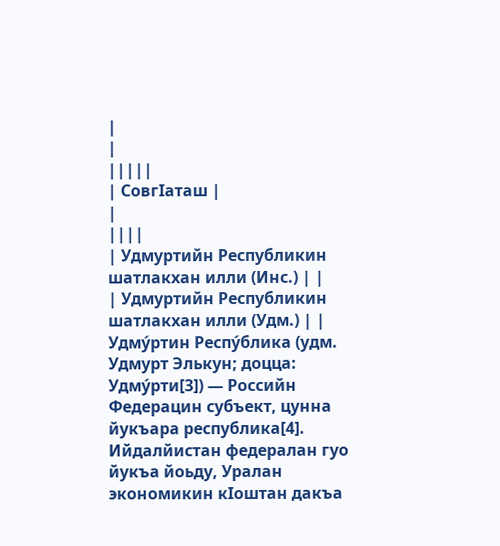|
|
|||||
| СовгӀаташ |
|
||||
| Удмуртийн Республикин шатлакхан илли (Инс.) | |
| Удмуртийн Республикин шатлакхан илли (Удм.) | |
Удму́ртин Респу́блика (удм. Удмурт Элькун; доцца: Удму́рти[3]) — Российн Федерацин субъект, цунна йукъара республика[4].
Ийдалйистан федералан гуо йукъа йоьду, Уралан экономикин кӀоштан дакъа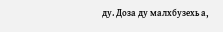ду. Доза ду малхбузехь а,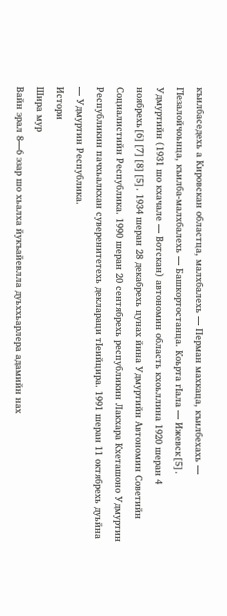къилбаседехь а Кировскан областца, малхбалехь — Перман махкаца, къилбехахь — ГӀезалойчоьнца, къилба-малхбалехь — Башкортостанца. Коьрта гӀала — Ижевск[5].
Удмуртийн (1931 шо кхачале — Вотскан) автономин область кхоьллина 1920 шеран 4 ноябрехь[6][7][8][5]. 1934 шеран 28 декабрехь цунах йина Удмуртийн Автономин Советийн Социалистийн Республика. 1990 шеран 20 сентябрехь республикин Лакхара Кхеташоно Удмуртин Республикин пачхьалкхан суверенитетехь деклараци тӀеийцира. 1991 шеран 11 октябрехь дуьйна — Удмуртин Республика.
Истори
Шира мур
Вайн эрал 8—6 эзар шо хьалха йукъайевлла дуьххьарлера адамийн нах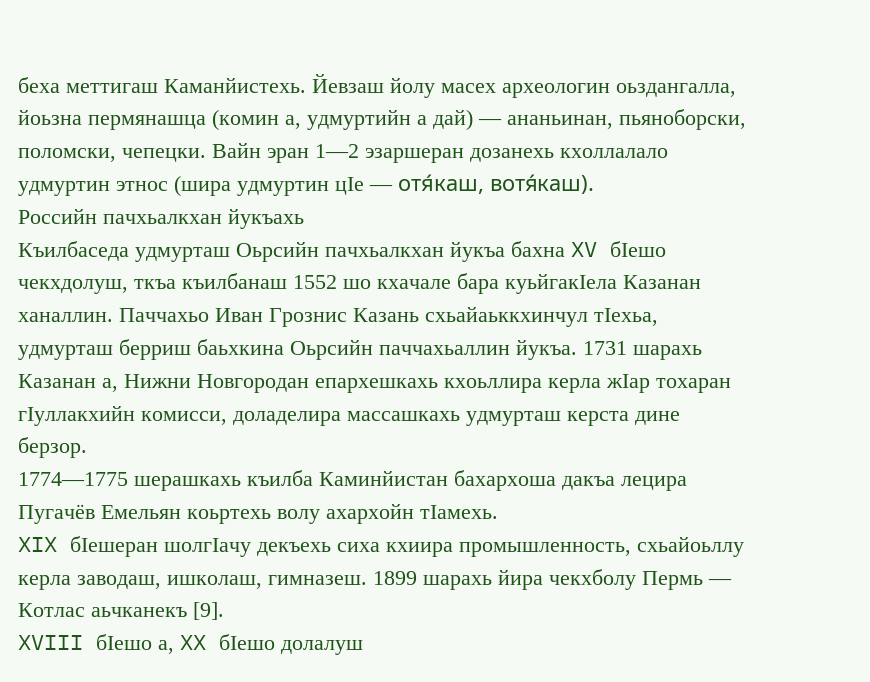беха меттигаш Каманйистехь. Йевзаш йолу масех археологин оьздангалла, йоьзна пермянашца (комин а, удмуртийн а дай) — ананьинан, пьяноборски, поломски, чепецки. Вайн эран 1—2 эзаршеран дозанехь кхоллалало удмуртин этнос (шира удмуртин цӀе — отя́каш, вотя́каш).
Российн пачхьалкхан йукъахь
Къилбаседа удмурташ Оьрсийн пачхьалкхан йукъа бахна XV бӀешо чекхдолуш, ткъа къилбанаш 1552 шо кхачале бара куьйгакӀела Казанан ханаллин. Паччахьо Иван Грознис Казань схьайаьккхинчул тӀехьа, удмурташ берриш баьхкина Оьрсийн паччахьаллин йукъа. 1731 шарахь Казанан а, Нижни Новгородан епархешкахь кхоьллира керла жӀар тохаран гӀуллакхийн комисси, доладелира массашкахь удмурташ керста дине берзор.
1774—1775 шерашкахь къилба Каминйистан бахархоша дакъа лецира Пугачёв Емельян коьртехь волу ахархойн тӀамехь.
XIX бӀешеран шолгӀачу декъехь сиха кхиира промышленность, схьайоьллу керла заводаш, ишколаш, гимназеш. 1899 шарахь йира чекхболу Пермь — Котлас аьчканекъ [9].
XVIII бӀешо а, XX бӀешо долалуш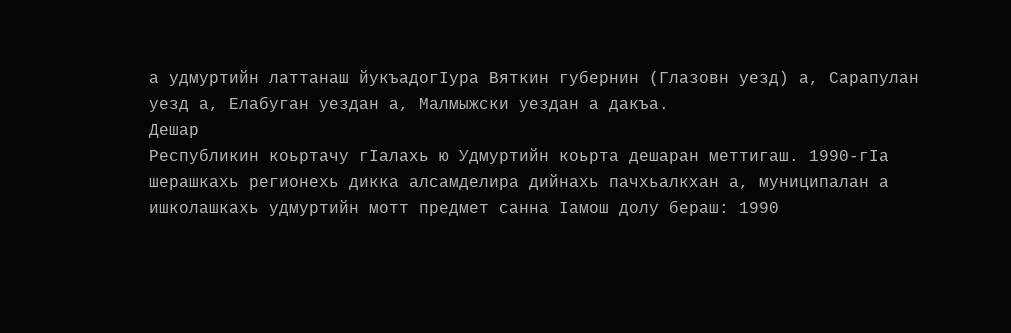а удмуртийн латтанаш йукъадогӀура Вяткин губернин (Глазовн уезд) а, Сарапулан уезд а, Елабуган уездан а, Малмыжски уездан а дакъа.
Дешар
Республикин коьртачу гӀалахь ю Удмуртийн коьрта дешаран меттигаш. 1990-гӀа шерашкахь регионехь дикка алсамделира дийнахь пачхьалкхан а, муниципалан а ишколашкахь удмуртийн мотт предмет санна Ӏамош долу бераш: 1990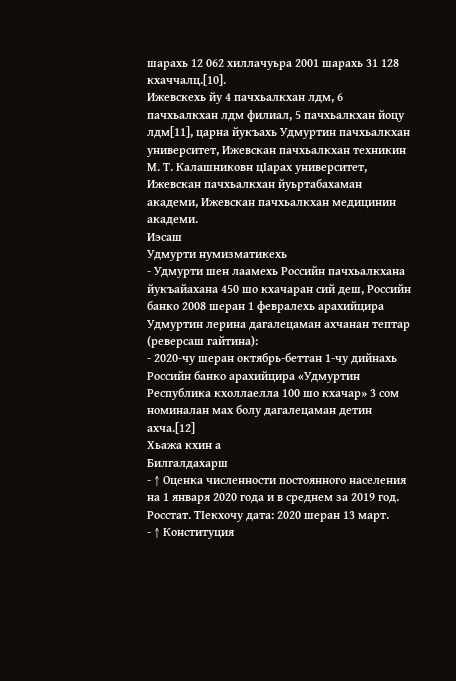шарахь 12 062 хиллачуьра 2001 шарахь 31 128 кхаччалц.[10].
Ижевскехь йу 4 пачхьалкхан лдм, 6 пачхьалкхан лдм филиал, 5 пачхьалкхан йоцу лдм[11], царна йукъахь Удмуртин пачхьалкхан университет, Ижевскан пачхьалкхан техникин М. Т. Калашниковн цӀарах университет, Ижевскан пачхьалкхан йуьртабахаман академи, Ижевскан пачхьалкхан медицинин академи.
Иэсаш
Удмурти нумизматикехь
- Удмурти шен лаамехь Российн пачхьалкхана йукъайахана 450 шо кхачаран сий деш, Российн банко 2008 шеран 1 февралехь арахийцира Удмуртин лерина дагалецаман ахчанан тептар (реверсаш гайтина):
- 2020-чу шеран октябрь-беттан 1-чу дийнахь Российн банко арахийцира «Удмуртин Республика кхоллаелла 100 шо кхачар» 3 сом номиналан мах болу дагалецаман детин ахча.[12]
Хьажа кхин а
Билгалдахарш
- ↑ Оценка численности постоянного населения на 1 января 2020 года и в среднем за 2019 год. Росстат. ТӀекхочу дата: 2020 шеран 13 март.
- ↑ Конституция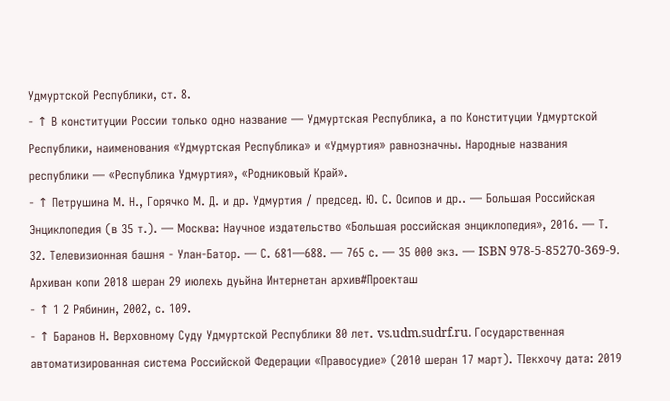Удмуртской Республики, ст. 8.
- ↑ В конституции России только одно название — Удмуртская Республика, а по Конституции Удмуртской Республики, наименования «Удмуртская Республика» и «Удмуртия» равнозначны. Народные названия республики — «Республика Удмуртия», «Родниковый Край».
- ↑ Петрушина М. Н., Горячко М. Д. и др. Удмуртия / председ. Ю. С. Осипов и др.. — Большая Российская Энциклопедия (в 35 т.). — Москва: Научное издательство «Большая российская энциклопедия», 2016. — Т. 32. Телевизионная башня - Улан-Батор. — С. 681—688. — 765 с. — 35 000 экз. — ISBN 978-5-85270-369-9. Архиван копи 2018 шеран 29 июлехь дуьйна Интернетан архив#Проекташ
- ↑ 1 2 Рябинин, 2002, с. 109.
- ↑ Баранов Н. Верховному Суду Удмуртской Республики 80 лет. vs.udm.sudrf.ru. Государственная автоматизированная система Российской Федерации «Правосудие» (2010 шеран 17 март). ТӀекхочу дата: 2019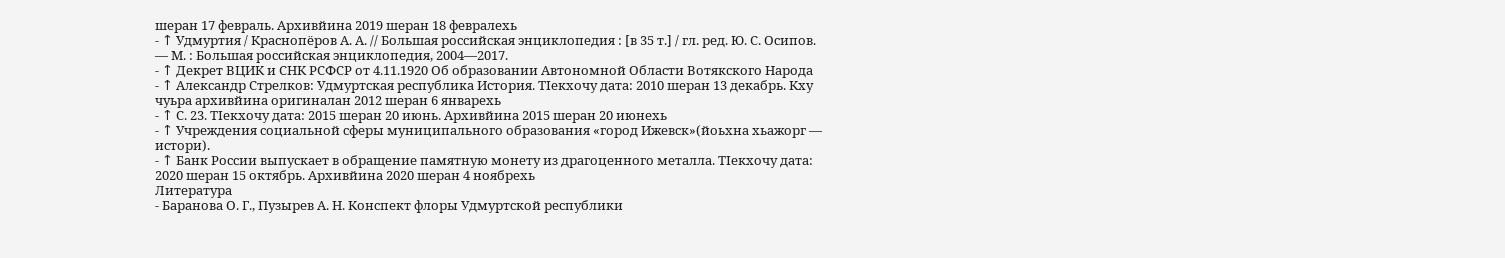шеран 17 февраль. Архивйина 2019 шеран 18 февралехь
- ↑ Удмуртия / Краснопёров А. А. // Большая российская энциклопедия : [в 35 т.] / гл. ред. Ю. С. Осипов. — М. : Большая российская энциклопедия, 2004—2017.
- ↑ Декрет ВЦИК и СНК РСФСР от 4.11.1920 Об образовании Автономной Области Вотякского Народа
- ↑ Александр Стрелков: Удмуртская республика История. ТӀекхочу дата: 2010 шеран 13 декабрь. Кху чуьра архивйина оригиналан 2012 шеран 6 январехь
- ↑ С. 23. ТӀекхочу дата: 2015 шеран 20 июнь. Архивйина 2015 шеран 20 июнехь
- ↑ Учреждения социальной сферы муниципального образования «город Ижевск»(йоьхна хьажорг — истори).
- ↑ Банк России выпускает в обращение памятную монету из драгоценного металла. ТӀекхочу дата: 2020 шеран 15 октябрь. Архивйина 2020 шеран 4 ноябрехь
Литература
- Баранова О. Г., Пузырев А. Н. Конспект флоры Удмуртской республики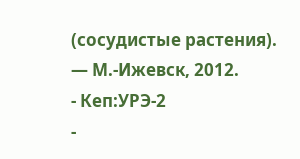(сосудистые растения). — М.-Ижевск, 2012.
- Кеп:УРЭ-2
-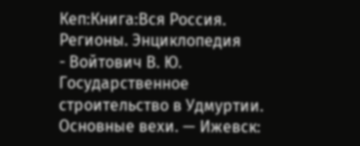Кеп:Книга:Вся Россия. Регионы. Энциклопедия
- Войтович В. Ю. Государственное строительство в Удмуртии. Основные вехи. — Ижевск: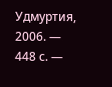Удмуртия, 2006. — 448 с. —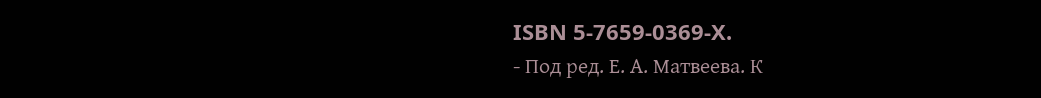ISBN 5-7659-0369-X.
- Под ред. Е. А. Матвеева. К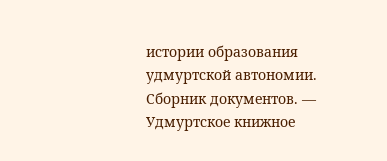истории образования удмуртской автономии. Сборник документов. — Удмуртское книжное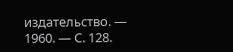издательство. — 1960. — С. 128.